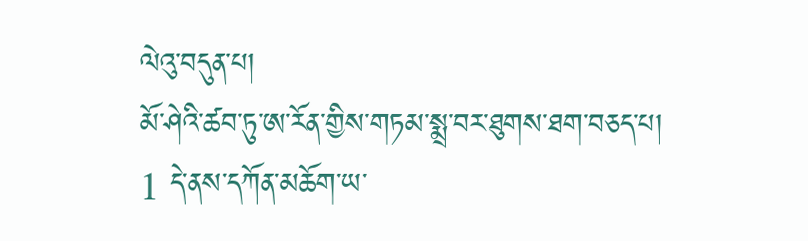ལེའུ་བདུན་པ།
མོ་ཤེའི་ཚབ་ཏུ་ཨ་རོན་གྱིས་གཏམ་སྨྲ་བར་ཐུགས་ཐག་བཅད་པ།
1 དེ་ནས་དཀོན་མཆོག་ཡ་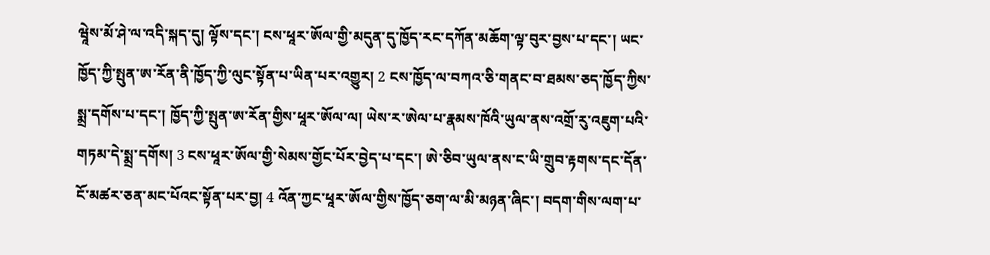ཝཱེས་མོ་ཤེ་ལ་འདི་སྐད་དུ། ལྟོས་དང་། ངས་ཕཱར་ཨོལ་གྱི་མདུན་དུ་ཁྱོད་རང་དཀོན་མཆོག་ལྟ་བུར་བྱས་པ་དང་། ཡང་ཁྱོད་ཀྱི་སྤུན་ཨ་རོན་ནི་ཁྱོད་ཀྱི་ལུང་སྟོན་པ་ཡིན་པར་འགྱུར། 2 ངས་ཁྱོད་ལ་བཀའ་ཅི་གནང་བ་ཐམས་ཅད་ཁྱོད་ཀྱིས་སྨྲ་དགོས་པ་དང་། ཁྱོད་ཀྱི་སྤུན་ཨ་རོན་གྱིས་ཕཱར་ཨོལ་ལ། ཡེས་ར་ཨེལ་པ་རྣམས་ཁོའི་ཡུལ་ནས་འགྲོ་རུ་འཇུག་པའི་གཏམ་དེ་སྨྲ་དགོས། 3 ངས་ཕཱར་ཨོལ་གྱི་སེམས་གྱོང་པོར་བྱེད་པ་དང་། ཨེ་ཅིབ་ཡུལ་ནས་ང་ཡི་གྲུབ་རྟགས་དང་དོན་ངོ་མཚར་ཅན་མང་པོའང་སྟོན་པར་བྱ། 4 འོན་ཀྱང་ཕཱར་ཨོལ་གྱིས་ཁྱོད་ཅག་ལ་མི་མཉན་ཞིང་། བདག་གིས་ལག་པ་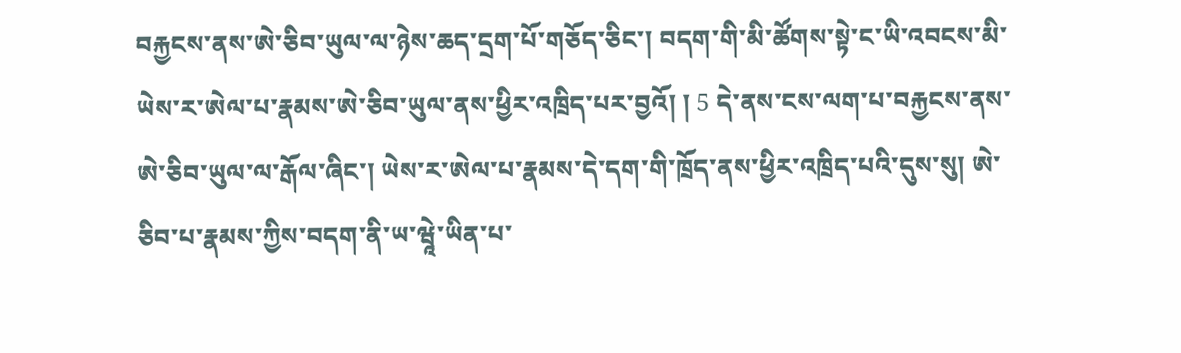བརྐྱངས་ནས་ཨེ་ཅིབ་ཡུལ་ལ་ཉེས་ཆད་དྲག་པོ་གཅོད་ཅིང་། བདག་གི་མི་ཚོགས་སྟེ་ང་ཡི་འབངས་མི་ཡེས་ར་ཨེལ་པ་རྣམས་ཨེ་ཅིབ་ཡུལ་ནས་ཕྱིར་འཁྲིད་པར་བྱའོ། ། 5 དེ་ནས་ངས་ལག་པ་བརྐྱངས་ནས་ཨེ་ཅིབ་ཡུལ་ལ་རྒོལ་ཞིང་། ཡེས་ར་ཨེལ་པ་རྣམས་དེ་དག་གི་ཁྲོད་ནས་ཕྱིར་འཁྲིད་པའི་དུས་སུ། ཨེ་ཅིབ་པ་རྣམས་ཀྱིས་བདག་ནི་ཡ་ཝཱེ་ཡིན་པ་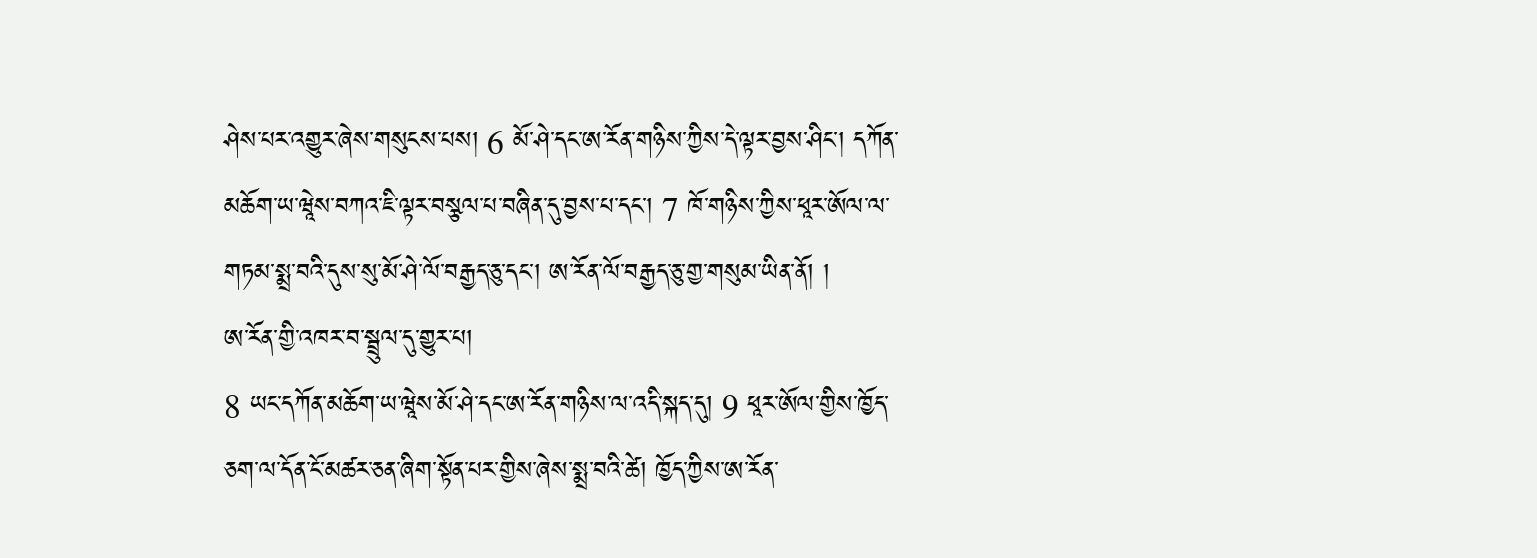ཤེས་པར་འགྱུར་ཞེས་གསུངས་པས། 6 མོ་ཤེ་དང་ཨ་རོན་གཉིས་ཀྱིས་དེ་ལྟར་བྱས་ཤིང་། དཀོན་མཆོག་ཡ་ཝཱེས་བཀའ་ཇི་ལྟར་བསྩལ་པ་བཞིན་དུ་བྱས་པ་དང་། 7 ཁོ་གཉིས་ཀྱིས་ཕཱར་ཨོལ་ལ་གཏམ་སྨྲ་བའི་དུས་སུ་མོ་ཤེ་ལོ་བརྒྱད་ཅུ་དང་། ཨ་རོན་ལོ་བརྒྱད་ཅུ་གྱ་གསུམ་ཡིན་ནོ། །
ཨ་རོན་གྱི་འཁར་བ་སྦྲུལ་དུ་གྱུར་པ།
8 ཡང་དཀོན་མཆོག་ཡ་ཝཱེས་མོ་ཤེ་དང་ཨ་རོན་གཉིས་ལ་འདི་སྐད་དུ། 9 ཕཱར་ཨོལ་གྱིས་ཁྱོད་ཅག་ལ་དོན་ངོ་མཚར་ཅན་ཞིག་སྟོན་པར་གྱིས་ཞེས་སྨྲ་བའི་ཚེ། ཁྱོད་ཀྱིས་ཨ་རོན་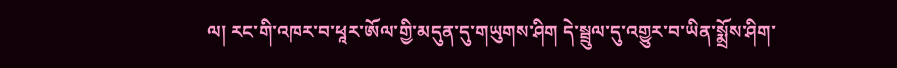ལ། རང་གི་འཁར་བ་ཕཱར་ཨོལ་གྱི་མདུན་དུ་གཡུགས་ཤིག དེ་སྦྲུལ་དུ་འགྱུར་བ་ཡིན་སྨྲོས་ཤིག་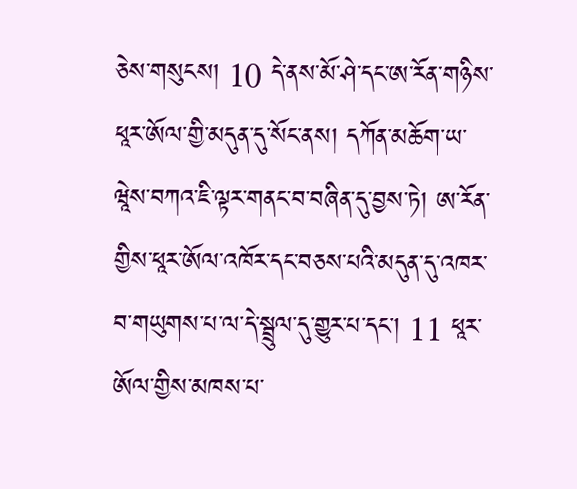ཅེས་གསུངས། 10 དེ་ནས་མོ་ཤེ་དང་ཨ་རོན་གཉིས་ཕཱར་ཨོལ་གྱི་མདུན་དུ་སོང་ནས། དཀོན་མཆོག་ཡ་ཝཱེས་བཀའ་ཇི་ལྟར་གནང་བ་བཞིན་དུ་བྱས་ཏེ། ཨ་རོན་གྱིས་ཕཱར་ཨོལ་འཁོར་དང་བཅས་པའི་མདུན་དུ་འཁར་བ་གཡུགས་པ་ལ་དེ་སྦྲུལ་དུ་གྱུར་པ་དང་། 11 ཕཱར་ཨོལ་གྱིས་མཁས་པ་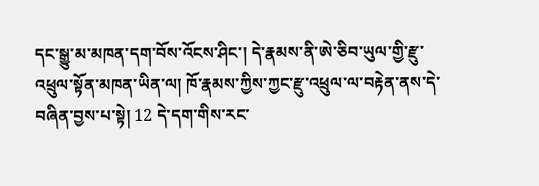དང་སྒྱུ་མ་མཁན་དག་བོས་འོངས་ཤིང་། དེ་རྣམས་ནི་ཨེ་ཅིབ་ཡུལ་གྱི་རྫུ་འཕྲུལ་སྟོན་མཁན་ཡིན་ལ། ཁོ་རྣམས་ཀྱིས་ཀྱང་རྫུ་འཕྲུལ་ལ་བརྟེན་ནས་དེ་བཞིན་བྱས་པ་སྟེ། 12 དེ་དག་གིས་རང་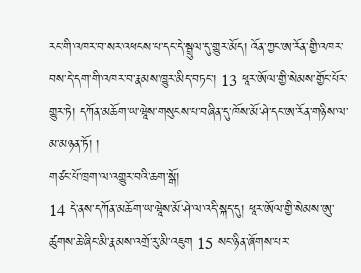རང་གི་འཁར་བ་སར་འཕངས་པ་དང་དེ་སྦྲུལ་དུ་གྱུར་མོད། འོན་ཀྱང་ཨ་རོན་གྱི་འཁར་བས་དེ་དག་གི་འཁར་བ་རྣམས་ཁྱུར་མིད་བཏང་། 13 ཕཱར་ཨོལ་གྱི་སེམས་གྱོང་པོར་གྱུར་ཏེ། དཀོན་མཆོག་ཡ་ཝཱེས་གསུངས་པ་བཞིན་དུ་ཁོས་མོ་ཤེ་དང་ཨ་རོན་གཉིས་ལ་མ་མཉན་ཏོ། །
གཙང་པོ་ཁྲག་ལ་འགྱུར་བའི་ཆག་སྒོ།
14 དེ་ནས་དཀོན་མཆོག་ཡ་ཝཱེས་མོ་ཤེ་ལ་འདི་སྐད་དུ། ཕཱར་ཨོལ་གྱི་སེམས་ཨུ་ཚུགས་ཆེ་ཞིང་མི་རྣམས་འགྲོ་རུ་མི་འཇུག 15 སང་ཉིན་ཞོགས་པར་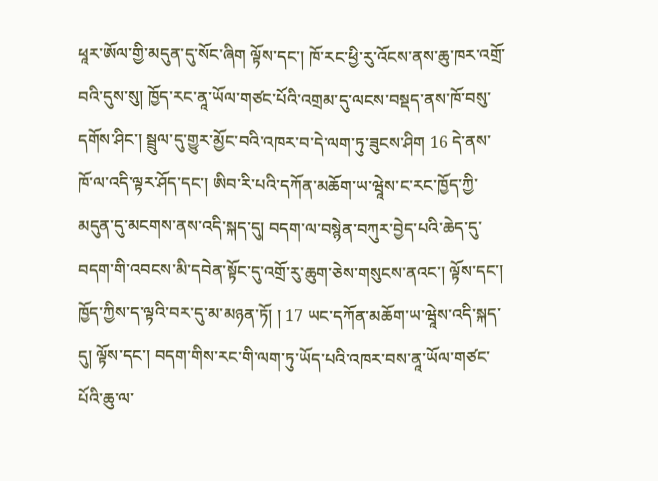ཕཱར་ཨོལ་གྱི་མདུན་དུ་སོང་ཞིག ལྟོས་དང་། ཁོ་རང་ཕྱི་རུ་འོངས་ནས་ཆུ་ཁར་འགྲོ་བའི་དུས་སུ། ཁྱོད་རང་ནཱ་ཡོལ་གཙང་པོའི་འགྲམ་དུ་ལངས་བསྡད་ནས་ཁོ་བསུ་དགོས་ཤིང་། སྦྲུལ་དུ་གྱུར་མྱོང་བའི་འཁར་བ་དེ་ལག་ཏུ་ཟུངས་ཤིག 16 དེ་ནས་ཁོ་ལ་འདི་ལྟར་ཤོད་དང་། ཨིབ་རི་པའི་དཀོན་མཆོག་ཡ་ཝཱེས་ང་རང་ཁྱོད་ཀྱི་མདུན་དུ་མངགས་ནས་འདི་སྐད་དུ། བདག་ལ་བསྙེན་བཀུར་བྱེད་པའི་ཆེད་དུ་བདག་གི་འབངས་མི་དབེན་སྟོང་དུ་འགྲོ་རུ་ཆུག་ཅེས་གསུངས་ནའང་། ལྟོས་དང་། ཁྱོད་ཀྱིས་ད་ལྟའི་བར་དུ་མ་མཉན་ཏོ། ། 17 ཡང་དཀོན་མཆོག་ཡ་ཝཱེས་འདི་སྐད་དུ། ལྟོས་དང་། བདག་གིས་རང་གི་ལག་ཏུ་ཡོད་པའི་འཁར་བས་ནཱ་ཡོལ་གཙང་པོའི་ཆུ་ལ་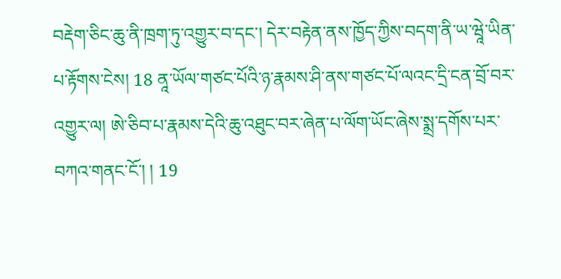བརྡེག་ཅིང་ཆུ་ནི་ཁྲག་ཏུ་འགྱུར་བ་དང་། དེར་བརྟེན་ནས་ཁྱོད་ཀྱིས་བདག་ནི་ཡ་ཝཱེ་ཡིན་པ་རྟོགས་ངེས། 18 ནཱ་ཡོལ་གཙང་པོའི་ཉ་རྣམས་ཤི་ནས་གཙང་པོ་ལའང་དྲི་ངན་བྲོ་བར་འགྱུར་ལ། ཨེ་ཅིབ་པ་རྣམས་དེའི་ཆུ་འཐུང་བར་ཞེན་པ་ལོག་ཡོང་ཞེས་སྨྲ་དགོས་པར་བཀའ་གནང་ངོ་། ། 19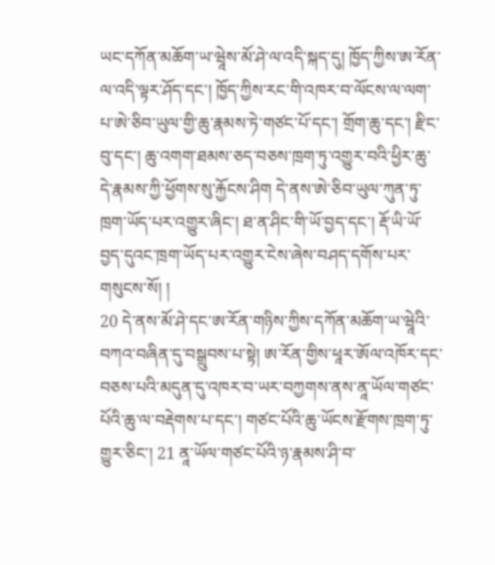ཡང་དཀོན་མཆོག་ཡ་ཝཱེས་མོ་ཤེ་ལ་འདི་སྐད་དུ། ཁྱོད་ཀྱིས་ཨ་རོན་ལ་འདི་ལྟར་ཤོད་དང་། ཁྱོད་ཀྱིས་རང་གི་འཁར་བ་ལོངས་ལ་ལག་པ་ཨེ་ཅིབ་ཡུལ་གྱི་ཆུ་རྣམས་ཏེ་གཙང་པོ་དང་། གྲོག་ཆུ་དང་། རྫིང་བུ་དང་། ཆུ་འགག་ཐམས་ཅད་བཅས་ཁྲག་ཏུ་འགྱུར་བའི་ཕྱིར་ཆུ་དེ་རྣམས་ཀྱི་ཕྱོགས་སུ་རྐྱོངས་ཤིག དེ་ནས་ཨེ་ཅིབ་ཡུལ་ཀུན་ཏུ་ཁྲག་ཡོད་པར་འགྱུར་ཞིང་། ཐ་ན་ཤིང་གི་ཡོ་བྱད་དང་། རྡོ་ཡི་ཡོ་བྱད་དུའང་ཁྲག་ཡོད་པར་འགྱུར་ངེས་ཞེས་བཤད་དགོས་པར་གསུངས་སོ། །
20 དེ་ནས་མོ་ཤེ་དང་ཨ་རོན་གཉིས་ཀྱིས་དཀོན་མཆོག་ཡ་ཝཱེའི་བཀའ་བཞིན་དུ་བསྒྲུབས་པ་སྟེ། ཨ་རོན་གྱིས་ཕཱར་ཨོལ་འཁོར་དང་བཅས་པའི་མདུན་དུ་འཁར་བ་ཡར་བཀྱགས་ནས་ནཱ་ཡོལ་གཙང་པོའི་ཆུ་ལ་བརྡེགས་པ་དང་། གཙང་པོའི་ཆུ་ཡོངས་རྫོགས་ཁྲག་ཏུ་གྱུར་ཅིང་། 21 ནཱ་ཡོལ་གཙང་པོའི་ཉ་རྣམས་ཤི་བ་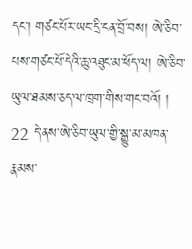དང་། གཙང་པོར་ཡང་དྲི་ངན་བྲོ་བས། ཨེ་ཅིབ་པས་གཙང་པོ་དེའི་ཆུ་འཐུང་མ་ཕོད་ལ། ཨེ་ཅིབ་ཡུལ་ཐམས་ཅད་ལ་ཁྲག་གིས་གང་བའོ། ། 22 དེ་ནས་ཨེ་ཅིབ་ཡུལ་གྱི་སྒྱུ་མ་མཁན་རྣམས་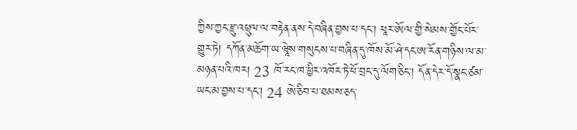ཀྱིས་ཀྱང་རྫུ་འཕྲུལ་ལ་བརྟེན་ནས་དེ་བཞིན་བྱས་པ་དང་། ཕཱར་ཨོལ་གྱི་སེམས་གྱོང་པོར་གྱུར་ཏེ། དཀོན་མཆོག་ཡ་ཝཱེས་གསུངས་པ་བཞིན་དུ་ཁོས་མོ་ཤེ་དང་ཨ་རོན་གཉིས་ལ་མ་མཉན་པའི་ཁར། 23 ཁོ་རང་ཁ་ཕྱིར་འཁོར་ཏེ་ཕོ་བྲང་དུ་ལོག་ཅིང་། དོན་དེར་དོ་སྣང་ཙམ་ཡང་མ་བྱས་པ་དང་། 24 ཨེ་ཅིབ་པ་ཐམས་ཅད་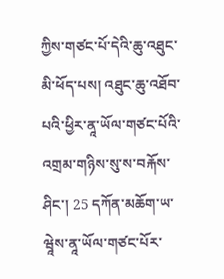ཀྱིས་གཙང་པོ་དེའི་ཆུ་འཐུང་མི་ཕོད་པས། འཐུང་ཆུ་འཐོབ་པའི་ཕྱིར་ནཱ་ཡོལ་གཙང་པོའི་འགྲམ་གཉིས་སུ་ས་བརྐོས་ཤིང་། 25 དཀོན་མཆོག་ཡ་ཝཱེས་ནཱ་ཡོལ་གཙང་པོར་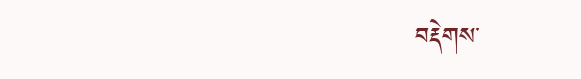བརྡེགས་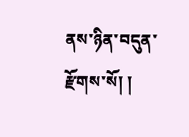ནས་ཉིན་བདུན་རྫོགས་སོ། །